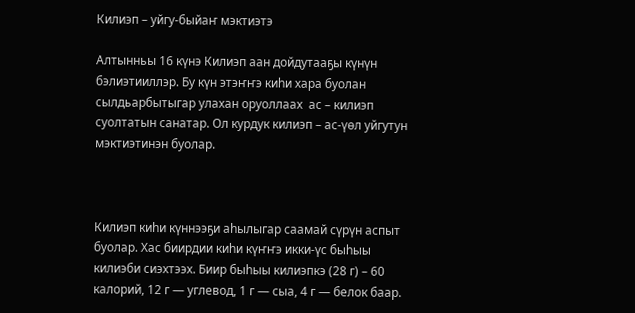Килиэп – уйгу-быйаҥ мэктиэтэ

Алтынньы 16 күнэ Килиэп аан дойдутааҕы күнүн бэлиэтииллэр. Бу күн этэҥҥэ киһи хара буолан сылдьарбытыгар улахан оруоллаах  ас – килиэп суолтатын санатар. Ол курдук килиэп – ас-үөл уйгутун мэктиэтинэн буолар.



Килиэп киһи күннээҕи аһылыгар саамай сүрүн аспыт буолар. Хас биирдии киһи күҥҥэ икки-үс быһыы килиэби сиэхтээх. Биир быһыы килиэпкэ (28 г) – 60 калорий, 12 г — углевод, 1 г — сыа, 4 г — белок баар.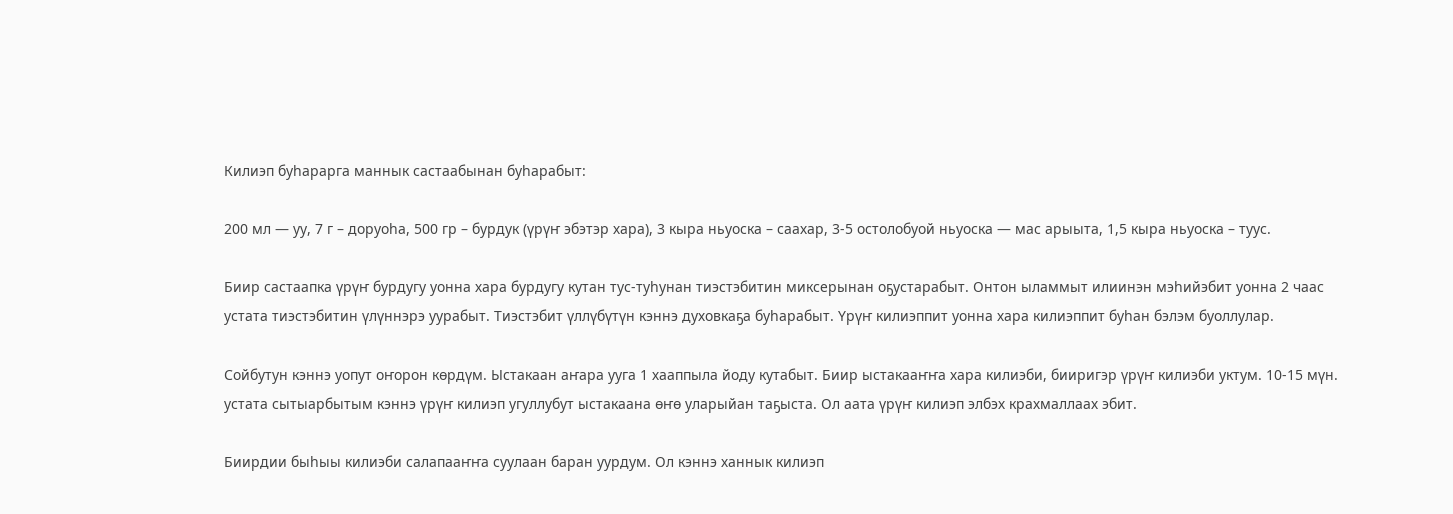Килиэп буһарарга маннык састаабынан буһарабыт:

200 мл — уу, 7 г – доруоһа, 500 гр – бурдук (үрүҥ эбэтэр хара), 3 кыра ньуоска – саахар, 3-5 остолобуой ньуоска — мас арыыта, 1,5 кыра ньуоска – туус.

Биир састаапка үрүҥ бурдугу уонна хара бурдугу кутан тус-туһунан тиэстэбитин миксерынан оҕустарабыт. Онтон ыламмыт илиинэн мэһийэбит уонна 2 чаас устата тиэстэбитин үлүннэрэ уурабыт. Тиэстэбит үллүбүтүн кэннэ духовкаҕа буһарабыт. Үрүҥ килиэппит уонна хара килиэппит буһан бэлэм буоллулар.

Сойбутун кэннэ уопут оҥорон көрдүм. Ыстакаан аҥара ууга 1 хааппыла йоду кутабыт. Биир ыстакааҥҥа хара килиэби, бииригэр үрүҥ килиэби уктум. 10-15 мүн. устата сытыарбытым кэннэ үрүҥ килиэп угуллубут ыстакаана өҥө уларыйан таҕыста. Ол аата үрүҥ килиэп элбэх крахмаллаах эбит.

Биирдии быһыы килиэби салапааҥҥа суулаан баран уурдум. Ол кэннэ ханнык килиэп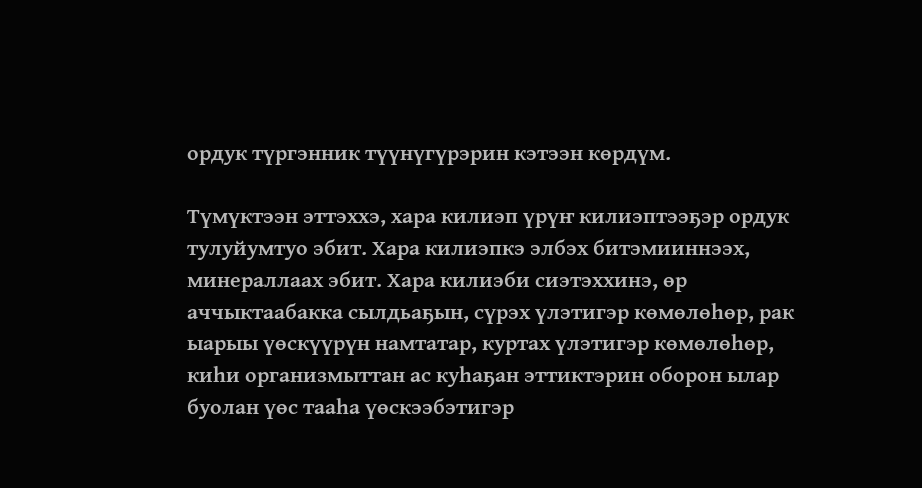ордук түргэнник түүнүгүрэрин кэтээн көрдүм.

Түмүктээн эттэххэ, хара килиэп үрүҥ килиэптээҕэр ордук тулуйумтуо эбит. Хара килиэпкэ элбэх битэмииннээх, минераллаах эбит. Хара килиэби сиэтэххинэ, өр аччыктаабакка сылдьаҕын, сүрэх үлэтигэр көмөлөһөр, рак ыарыы үөскүүрүн намтатар, куртах үлэтигэр көмөлөһөр, киһи организмыттан ас куһаҕан эттиктэрин оборон ылар буолан үөс тааһа үөскээбэтигэр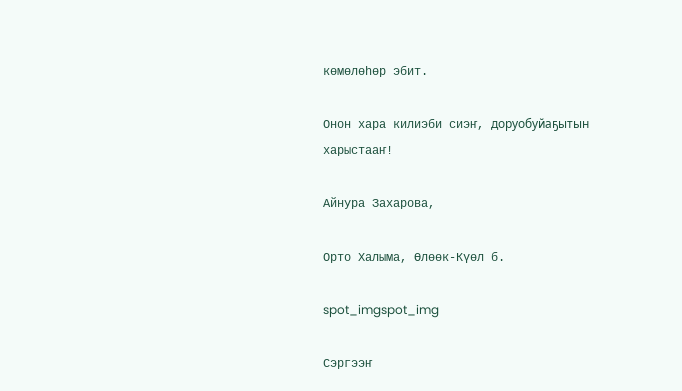көмөлөһөр эбит.

Онон хара килиэби сиэҥ, доруобуйаҕытын харыстааҥ!

Айнура Захарова,

Орто Халыма, Өлөөк-Күөл б.

spot_imgspot_img

Сэргээҥ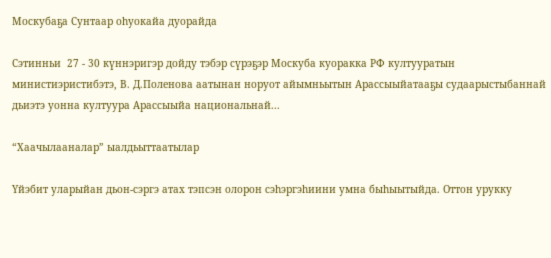Москубаҕа Сунтаар оһуокайа дуорайда

Сэтинньи  27 - 30 күннэригэр дойду тэбэр сүрэҕэр Москуба куоракка РФ култууратын министиэристибэтэ, В. Д.Поленова аатынан норуот айымньытын Арассыыйатааҕы судаарыстыбаннай дьиэтэ уонна култуура Арассыыйа национальнай...

“Хаачылааналар” ыалдьыттаатылар

Үйэбит уларыйан дьон-сэргэ атах тэпсэн олорон сэһэргэһиини умна быһыытыйда. Оттон урукку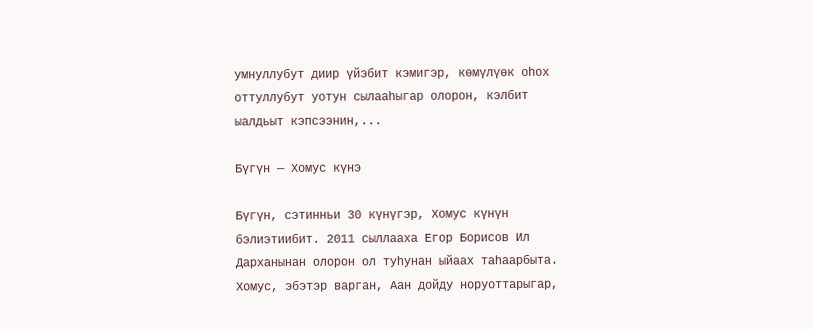умнуллубут диир үйэбит кэмигэр, көмүлүөк оһох оттуллубут уотун сылааһыгар олорон, кэлбит ыалдьыт кэпсээнин,...

Бүгүн — Хомус күнэ

Бүгүн, сэтинньи 30 күнүгэр, Хомус күнүн бэлиэтиибит. 2011 сыллааха Егор Борисов Ил Дарханынан олорон ол туһунан ыйаах таһаарбыта. Хомус, эбэтэр варган, Аан дойду норуоттарыгар,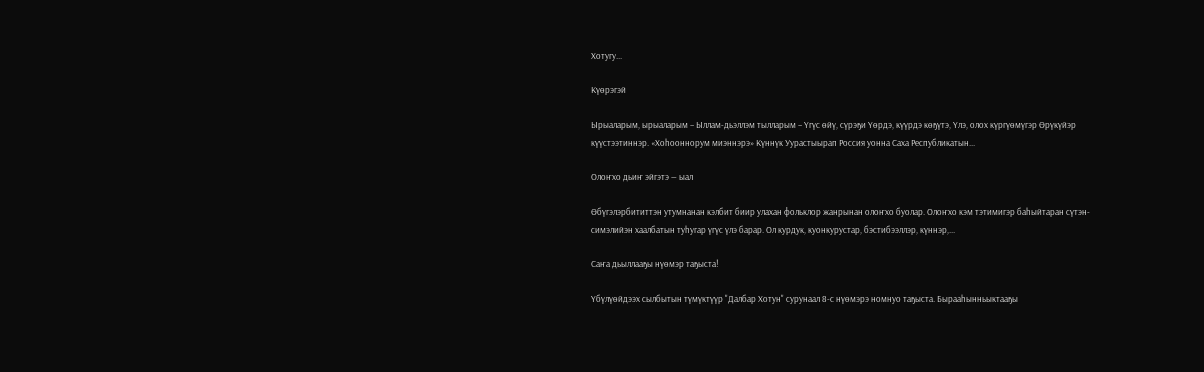Хотугу...

Күөрэгэй

Ырыаларым, ырыаларым – Ыллам-дьэллэм тылларым – Үгүс өйү, сүрэҕи Үөрдэ, күүрдэ көҕүтэ, Үлэ, олох күргүөмүгэр Өрүкүйэр күүстээтиннэр. «Хоһооннорум миэннэрэ» Күннүк Уурастыырап Россия уонна Саха Республикатын...

Олоҥхо дьиҥ эйгэтэ — ыал

Өбүгэлэрбититтэн утумнанан кэлбит биир улахан фольклор жанрынан олоҥхо буолар. Олоҥхо кэм тэтимигэр баһыйтаран сүтэн-симэлийэн хаалбатын туһугар үгүс үлэ барар. Ол курдук, куонкурустар, бэстибээллэр, күннэр,...

Саҥа дьыллааҕы нүөмэр таҕыста!

Үбүлүөйдээх сылбытын түмүктүүр "Далбар Хотун" сурунаал 8-с нүөмэрэ номнуо таҕыста. Бырааһынньыктааҕы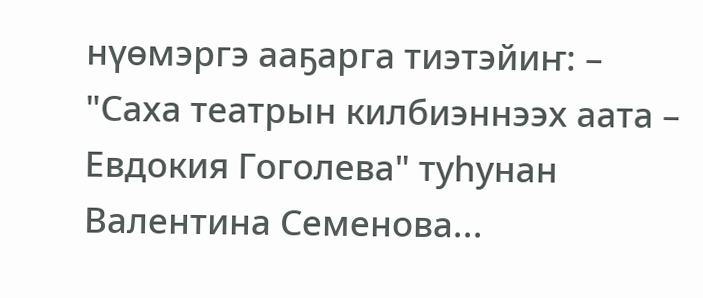нүөмэргэ ааҕарга тиэтэйиҥ: – "Саха театрын килбиэннээх аата – Евдокия Гоголева" туһунан Валентина Семенова...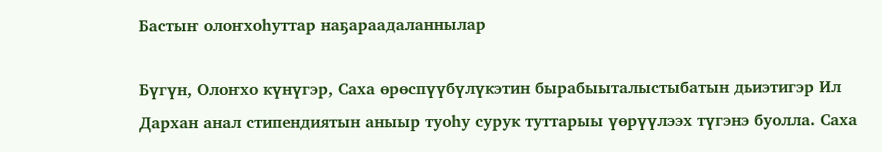Бастыҥ олоҥхоһуттар наҕараадаланнылар

Бүгүн, Олоҥхо күнүгэр, Саха өрөспүүбүлүкэтин бырабыыталыстыбатын дьиэтигэр Ил Дархан анал стипендиятын аныыр туоһу сурук туттарыы үөрүүлээх түгэнэ буолла. Саха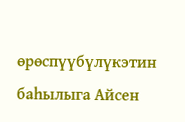өрөспүүбүлүкэтин баһылыга Айсен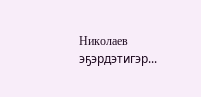Николаев эҕэрдэтигэр...